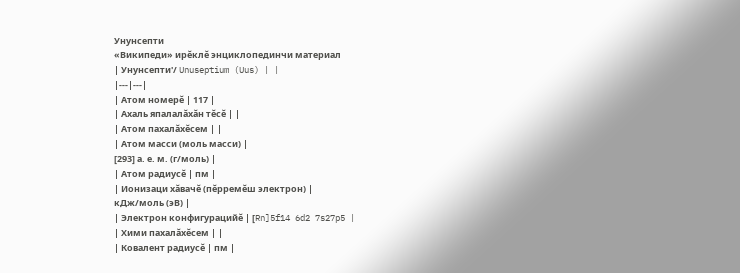Унунсепти
«Википеди» ирĕклĕ энциклопединчи материал
| Унунсепти'/ Unuseptium (Uus) | |
|---|---|
| Атом номерĕ | 117 |
| Ахаль япалалăхăн тĕсĕ | |
| Атом пахалăхĕсем | |
| Атом масси (моль масси) |
[293] а. е. м. (г/моль) |
| Атом радиусĕ | пм |
| Ионизаци хăвачĕ (пĕрремĕш электрон) |
кДж/моль (эВ) |
| Электрон конфигурацийĕ | [Rn]5f14 6d2 7s27p5 |
| Хими пахалăхĕсем | |
| Ковалент радиусĕ | пм |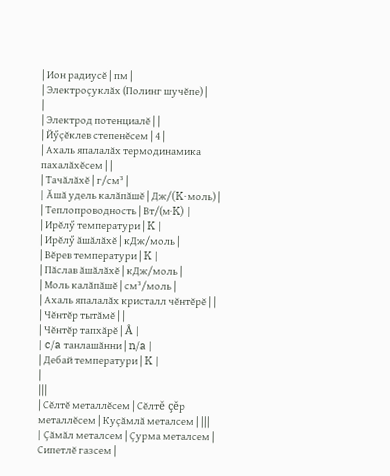| Ион радиусĕ | пм |
| Электроçуклăх (Полинг шучĕпе) |
|
| Электрод потенциалĕ | |
| Йӳçĕклев степенĕсем | 4 |
| Ахаль япалалăх термодинамика пахалăхĕсем | |
| Тачăлăхĕ | г/см³ |
| Ăшă удель калăпăшĕ | Дж/(K·моль) |
| Теплопроводность | Вт/(м·K) |
| Ирĕлӳ температури | K |
| Ирĕлӳ ăшăлăхĕ | кДж/моль |
| Вĕрев температури | K |
| Пăслав ăшăлăхĕ | кДж/моль |
| Моль калăпăшĕ | см³/моль |
| Ахаль япалалăх кристалл чĕнтĕрĕ | |
| Чĕнтĕр тытăмĕ | |
| Чĕнтĕр тапхăрĕ | Å |
| c/a танлашăнни | n/a |
| Дебай температури | K |
|
|||
| Сĕлтĕ металлĕсем | Сĕлтĕ çĕр металлĕсем | Куçăмлă металсем | |||
| Çăмăл металсем | Çурма металсем | Сипетлĕ газсем |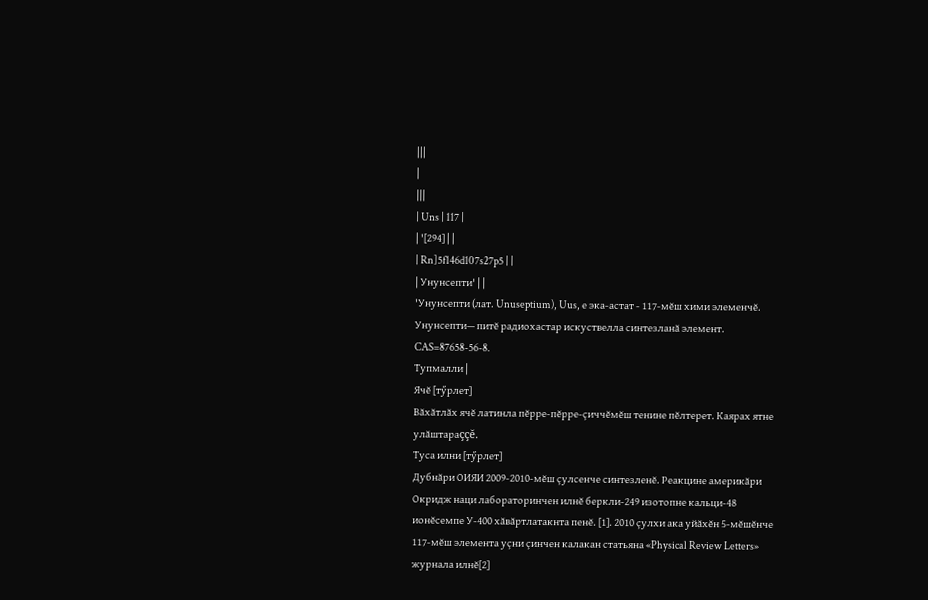|||
|
|||
| Uns | 117 |
| '[294] | |
| Rn]5f146d107s27p5 | |
| Унунсепти' | |
'Унунсепти (лат. Unuseptium), Uus, е эка-астат - 117-мĕш хими элеменчĕ. Унунсепти— питĕ радиохастар искуствелла синтезланă элемент. CAS=87658-56-8.
Тупмалли |
Ячĕ [тӳрлет]
Вăхăтлăх ячĕ латинла пĕрре-пĕрре-çиччĕмĕш тенине пĕлтерет. Каярах ятне улăштараççĕ.
Туса илни [тӳрлет]
Дубнăри ОИЯИ 2009-2010-мĕш çулсенче синтезленĕ. Реакцине америкăри Окридж наци лабораторинчен илнĕ беркли-249 изотопне кальци-48 ионĕсемпе У-400 хăвăртлатакнта пенĕ. [1]. 2010 çулхи ака уйăхĕн 5-мĕшĕнче 117-мĕш элемента уçни çинчен калакан статьяна «Physical Review Letters» журнала илнĕ[2]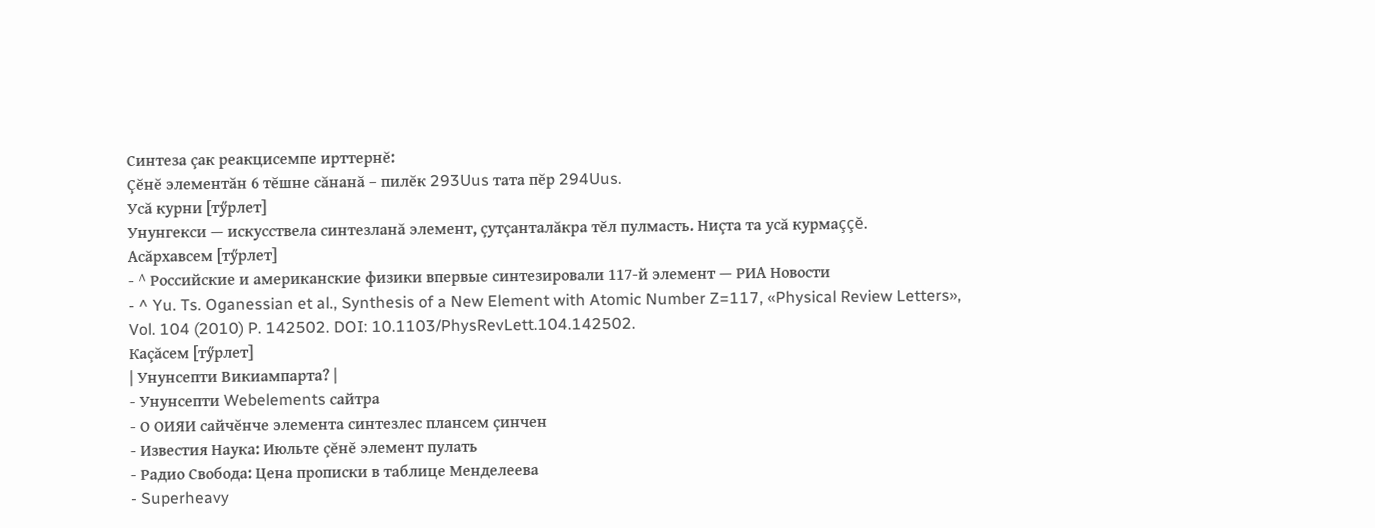Синтеза çак реакцисемпе ирттернĕ:
Çĕнĕ элементăн 6 тĕшне сăнанă – пилĕк 293Uus тата пĕр 294Uus.
Усă курни [тӳрлет]
Унунгекси — искусствела синтезланă элемент, çутçанталăкра тĕл пулмасть. Ниçта та усă курмаççĕ.
Асăрхавсем [тӳрлет]
- ^ Российские и американские физики впервые синтезировали 117-й элемент — РИА Новости
- ^ Yu. Ts. Oganessian et al., Synthesis of a New Element with Atomic Number Z=117, «Physical Review Letters», Vol. 104 (2010) P. 142502. DOI: 10.1103/PhysRevLett.104.142502.
Каçăсем [тӳрлет]
| Унунсепти Викиампарта? |
- Унунсепти Webelements сайтра
- О ОИЯИ сайчĕнче элемента синтезлес плансем çинчен
- Известия Наука: Июльте çĕнĕ элемент пулать
- Радио Свобода: Цена прописки в таблице Менделеева
- Superheavy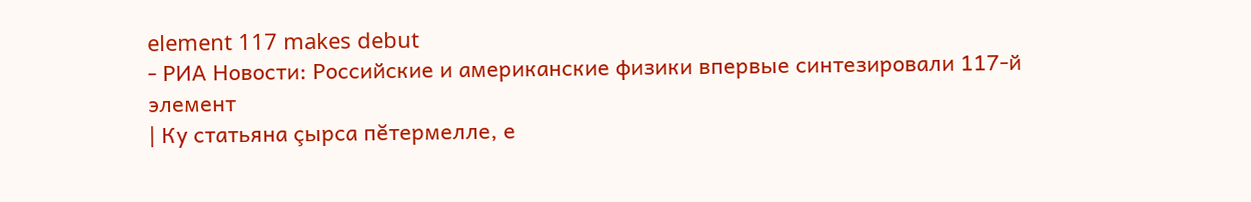element 117 makes debut
- РИА Новости: Российские и американские физики впервые синтезировали 117-й элемент
| Ку статьяна çырса пĕтермелле, е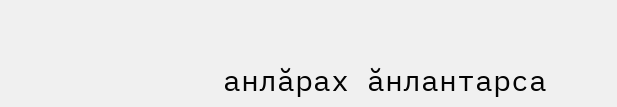анлăрах ăнлантарса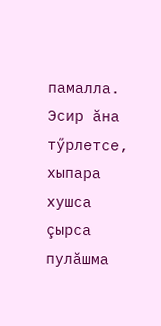памалла. Эсир ăна тӳрлетсе, хыпара хушса çырса пулăшма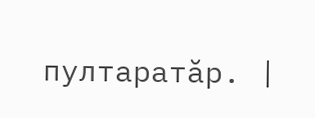пултаратăр. |